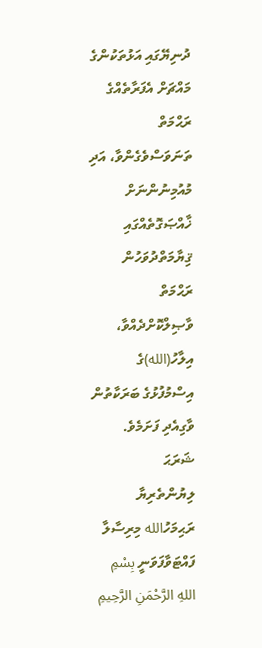ދުނިޔޭގައި އަޅުތަކުންގެ މައްޗަށް އެފަރާތެއްގެ ރަޙްމަތް ތަނަވަސްވެގެންވާ، އަދި މުއުމިނުންނަށް ޚާއްޞަގޮތެއްގައި ޤިޔާމަތްދުވަހުން ރަޙްމަތް ވާޞިލްކޮށްދެއްވާ، އިލާހު(الله)ގެ އިސްމުފުޅުގެ ބަރަކާތުން ވާގިއެދި ފަށަމެވެ.
ޝަރަޙަ
ލިޔުންތެރިޔާ ރަޙިމަހުالله މިރިސާލާ ފައްޓަވާފަވަނީ بِسْمِ اللهِ الرَّحْمَنِ الرَّحِيمِ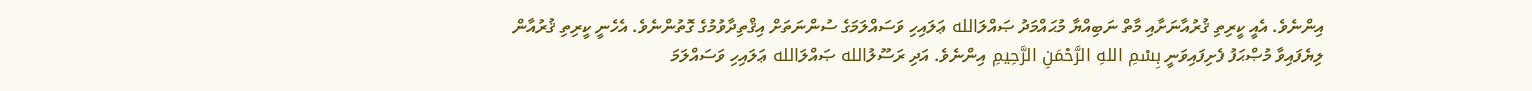އިންނެވެ. އެއީ ކީރިތި ޤުރުއާނަށާއި މާތް ނަބިއްޔާ މުޙައްމަދު ޞައްލަالله ޢަލައިހި ވަސައްލަމަގެ ސުންނަތަށް އިޤްތިދާވުމުގެ ގޮތުންނެވެ. އެހެނީ ކީރިތި ޤުރުއާން ލިޔެފައިވާ މުޞްޙަފު ފެށިފައިވަނީ بِسْمِ اللهِ الرَّحْمَنِ الرَّحِيمِ އިންނެވެ. އަދި ރަސޫލުالله ޞައްލަالله ޢަލައިހި ވަސައްލަމަ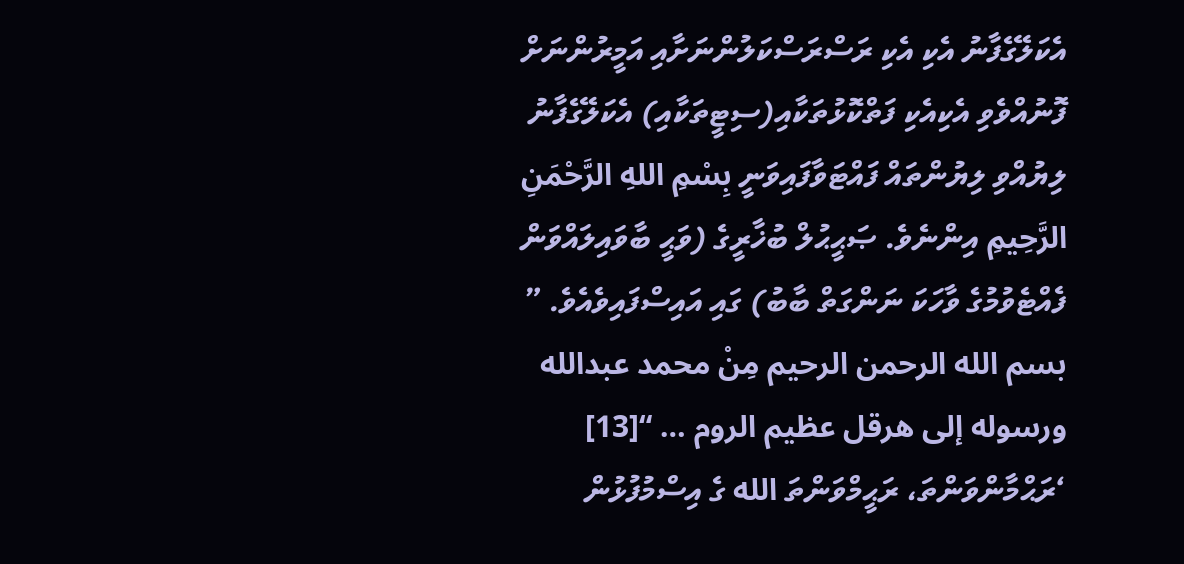އެކަލޭގެފާނު އެކި އެކި ރަސްރަސްކަލުންނަށާއި އަމީރުންނަށް ފޮނުއްވެވި އެކިއެކި ފަތްކޮޅުތަކާއި(ސިޓީތަކާއި) އެކަލޭގެފާނު ލިޔުއްވި ލިޔުންތައް ފައްޓަވާފައިވަނީ بِسْمِ اللهِ الرَّحْمَنِ الرَّحِيمِ އިންނެވެ. ޞަޙީޙުލް ބުޚާރީގެ (ވަޙީ ބާވައިލައްވަން ފެއްޓެވުމުގެ ވާހަކަ ނަންގަތް ބާބު) ގައި އައިސްފައިވެއެވެ. ” بسم الله الرحمن الرحيم مِنْ محمد عبدالله ورسوله إلى هرقل عظيم الروم … “[13] ‘ރަޙްމާންވަންތަ، ރަޙީމްވަންތަ الله ގެ އިސްމުފުޅުން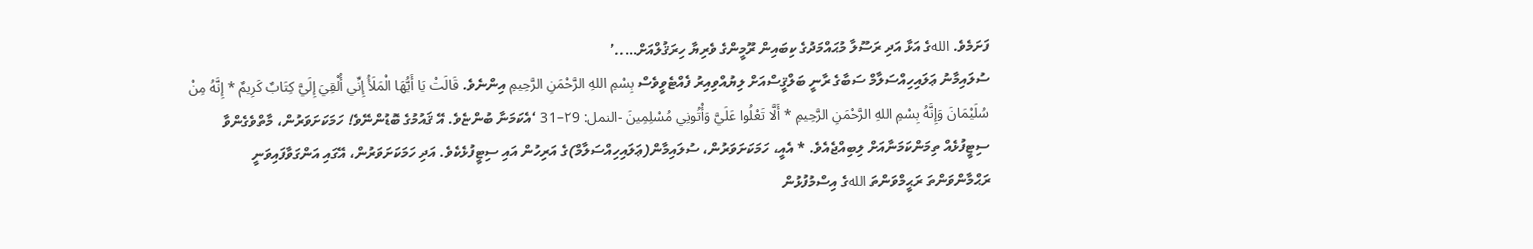ފަށަމެވެ. اللهގެ އަޅާ އަދި ރަސޫލާ މުޙައްމަދުގެ ކިބައިން ރޫމީންގެ ވެރިޔާ ހިރަޤުލްއަށް…..’
ސުލައިމާނު ޢަލައިހިއްސަލާމް ސަބާގެ ރާނީ ބަލްޤީސްއަށް ލިޔުއްވިއިރު ފެއްޓެވީވެސް بِسْمِ اللهِ الرَّحْمَنِ الرَّحِيمِ އިންނެވެ. قَالَتْ يَا أَيُّهَا الْمَلَأُ إِنِّي أُلْقِيَ إِلَيَّ كِتَابٌ كَرِيمٌ * إِنَّهُ مِنْ سُلَيْمَانَ وَإِنَّهُ بِسْمِ اللهِ الرَّحْمَنِ الرَّحِيمِ * أَلَّا تَعْلُوا عَلَيَّ وَأْتُونِي مُسْلِمِينَ -النمل: ٢9–31 ‘އެކަމަނާ ބުންޏެވެ. އޭ ޤައުމުގެ ބޮޑުންނޭވެ! ހަމަކަށަވަރުން، މާތްވެގެންވާ ސިޓީފުޅެއް ތިމަންކަމަނާއަށް ލިބިއްޖެއެވެ. * އެއީ، ހަމަކަށަވަރުން، ސުލައިމާން(ޢަލައިހިއްސަލާމް)ގެ އަރިހުން އައި ސިޓީފުޅެކެވެ. އަދި ހަމަކަށަވަރުން، އޭގައި އަންގަވާފައިވަނީ ރަޙްމާންވަންތަ ރަޙީމްވަންތަ اللهގެ އިސްމުފުޅުން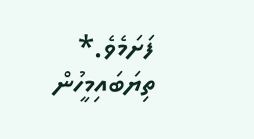ފަށަމެވެ.* ތިޔަބައިމީހުން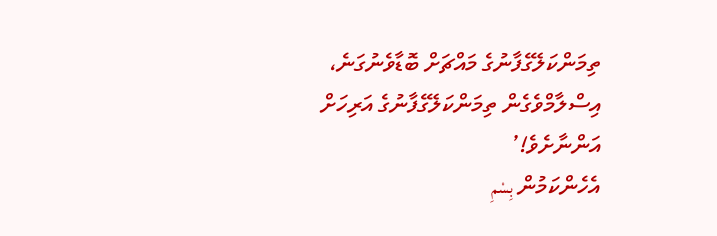ތިމަންކަލޭގެފާނުގެ މައްޗަށް ބޮޑާވެނުގަނެ، އިސްލާމްވެގެން ތިމަންކަލޭގެފާނުގެ އަރިހަށް އަންނާށެވެ!’
އެހެންކަމުން بِسْمِ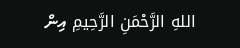اللهِ الرَّحْمَنِ الرَّحِيمِ އިން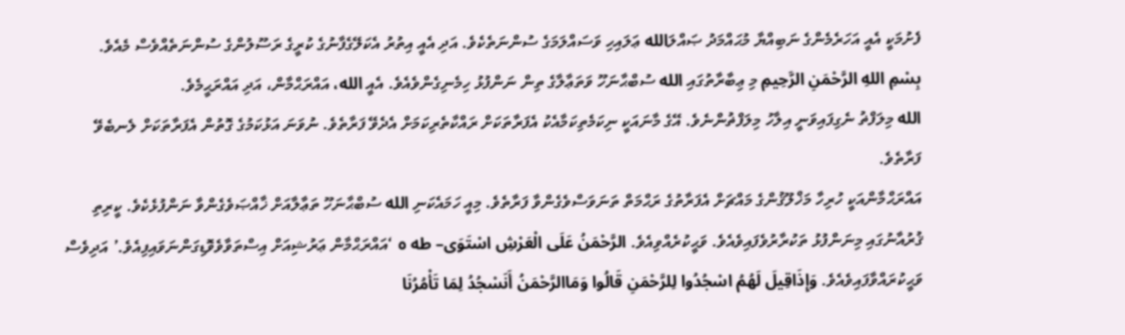ފެށުމަކީ އެއީ އަހަރެމެންގެ ނަބިއްޔާ މުޙައްމަދު ޞައްލަالله ޢަލައިހި ވަސައްލަމަގެ ސުންނަތެކެވެ. އަދި އެއީ އިތުރު އެކަލޭގެފާނުގެ ކުރީގެ ރަސޫލުންގެ ސުންނަތެއްވެސް މެއެވެ.
بِسْمِ اللهِ الرَّحْمَنِ الرَّحِيمِ މި ޢިބާރާތުގައި الله ސުބްޙާނަހޫ ވަތަޢާލާގެ ތިން ނަންފުޅު ހިމެނިގެންވެއެވެ. އެއީ الله، އައްރަޙްމާން، އަދި އައްރަޙީމެވެ.
الله މިލަފްޡު ނެގިފައިވަނީ އިލާހު މިލަފްޡުންނެވެ. އޭގެ މާނައަކީ ނިކަމެތިކަމާއެކު އެފަރާތަކަށް ރައްކާތެރިކަމަށް އެދެވޭ ފަރާތެވެ. ނުވަނަ އަޅުކަމުގެ ގޮތުން އެފަރާތަކަށް ލެނބެވޭ ފަރާތެވެ.
އައްރަޙްމާންއަކީ ހުރިހާ މަޚްލޫޤުންގެ މައްޗަށް އެފަރާތުގެ ރަޙްމަތް ތަނަވަސްވެގެންވާ ފަރާތެވެ. މިއީ ހަމައެކަނި الله ސުބްޙާނަހޫ ތަޢާލާއަށް ޚާއްޞަވެގެންވާ ނަންފުޅެކެވެ. ކީރިތި ޤުރުއާނުގައި މިނަންފުޅު ތަކުރާރުވެފައިވެއެވެ. ވަޙީކުރެއްވިއެވެ. الرَّحْمَنُ عَلَى الْعَرْشِ اسْتَوَى– طه ٥ ‘އައްރަޙްމާން ޢަރުޝިއަށް އިސްތަވާވެވޮޑިގަންނަވައިފިއެވެ.’ އަދިވެސް ވަޙީކުރައްވާފައިވެއެވެ. وَإِذَاقِيلَ لَهُمُ اسْجُدُوا لِلرَّحْمَنِ قَالُوا وَمَاالرَّحْمَنُ أَنَسْجُدُ لِمَا تَأْمُرُنَا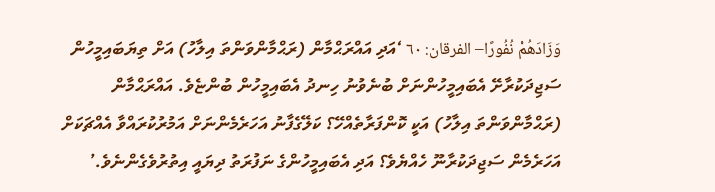وَزَادَهُمْ نُفُورًا– الفرقان: ٦٠ ‘އަދި އައްރަޙްމާން (ރަޙްމާންވަންތަ އިލާހު) އަށް ތިޔަބައިމީހުން ސަޖިދަކުރާށޭ އެބައިމީހުންނަށް ބުނެވުނު ހިނދު އެބައިމީހުން ބުންޏެވެ. އައްރަޙްމާން (ރަޙްމާންވަންތަ އިލާހު) އަކީ ކޮންފަރާތެއްހޭ؟ ކަލޭގެފާނު އަހަރެމެންނަށް އަމުރުކުރައްވާ އެއްޗަކަށް އަހަރެމެން ސަޖިދަކުރާނޫ ހެއްޔެވެ؟ އަދި އެބައިމީހުންގެ ނަފުރަތު ދިޔައީ އިތުރުވެގެންނެވެ.’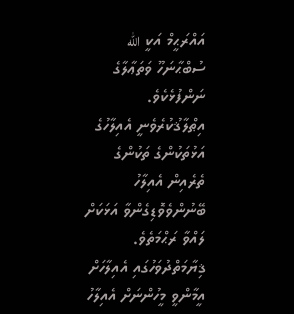އައްރަޙީމް އަކީ الله ސުބްޙާނަހޫ ވަތަޢާލާގެ ނަންފުޅެކެވެ. އިޠްލާޤުކުރެވެނީ އެއިލާހުގެ އަޅުތަކުންގެ ތަކުންގެ ތެރެއިން އެއިލާހު ބޭނުންވެވޮޑިގެންވާ އަޅަކަށް ލައްވާ ރަޙްމަތެވެ. ޤިޔާމަތްދުވަހުގައި އެއިލާހަށް އީމާންވީ މީހުންނަށް އެއިލާހު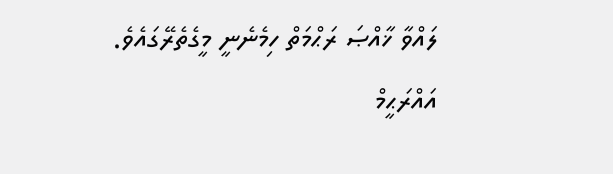ލައްވާ ޚާއްޞަ ރަޙްމަތް ހިމެނެނީ މީގެތެރޭގައެވެ.
އައްރަޙީމް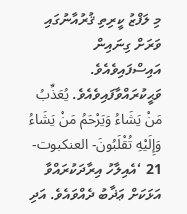މި ލަފްޒު ކީރިތި ޤުރުއާނުގައި ވަރަށް ގިނައިން އައިސްފައިވެއެވެ. ވަޙީކުރައްވާފައިވެއެވެ. يُعَذِّبُ مَنْ يَشَاءُ وَيَرْحَمُ مَنْ يَشَاءُ وَإِلَيْهِ تُقْلَبُونَ- العنكبوت- 21 ‘އެއިލާހު އިރާދަކުރައްވާ އަޅަކަށް ޢަޛާބު ދެއްވައެވެ. އަދި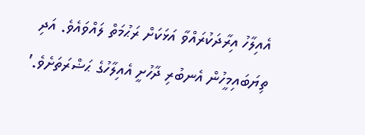އެއިލާހު އިރާދަކުރައްވާ އަޅަކަށް ރަޙުމަތް ލައްވައެވެ. އަދި ތިޔަބައިމީހުން އެނބުރި ދާހުށީ އެއިލާހުގެ ޙަޟްރަތަށެވެ.’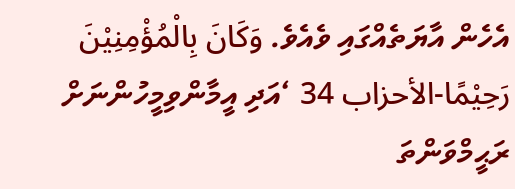އެހެން އާޔަތެއްގައި ވެއެވެ. وَكَانَ بِالْمُؤْمِنِيْنَ رَحِيْمًا-الأحزاب 34 ‘އަދި އީމާންވިމީހުންނަށް ރަޙީމްވަންތަ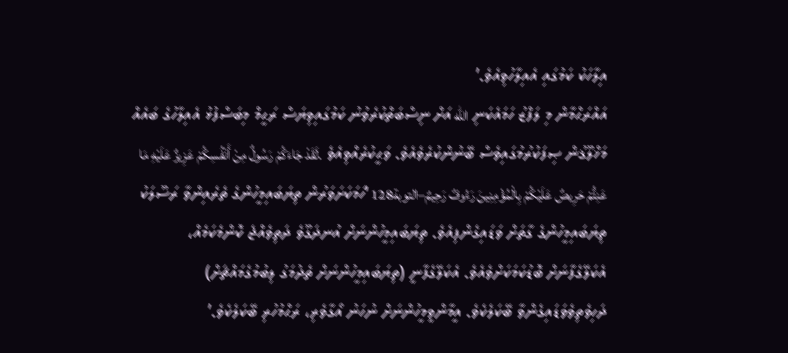އިލާހަކު ކަމުގައި އެއިލާހުވިއެވެ.’
އައްރަޙްމާން މި ލަފްޒު ހަމައެކަނި الله އަށް ނިސްބަތްކުރެވުނު ކަމުގައިވިޔަސް ރަޙީމް މިބަސްފުޅު އެއިލާހުގެ ބައެއް މަޚްލޫޤުން ޞިފަކުރުމުގައިވެސް ބޭނުންކުރެވެއެވެ. ވަޙީކުރެއްވިއެވެ .لَقَدْ جَاءَكُمْ رَسُولٌ مِنْ أَنْفُسِكُمْ عَزِيزٌ عَلَيْهِ مَا عَنِتُّمْ حَرِيصٌ عَلَيْكُمْ بِالْمُؤْمِنِينَ رَءُوفٌ رَحِيمٌ–التوبة128 ‘ހަމަކަށަވަރުން ތިޔަބައިމީހުންގެ ތެރެއިންވާ ރަސޫލަކު ތިޔަބައިމީހުންގެ ގާތަށް ވަޑައިގެންފިއެވެ. ތިޔަބައިމީހުންނަށް އުނދަގޫވެ ދަތިވެއްޖެ ކޮންމެކަމެއް، އެކަލޭގެފާނަށް ބޮޑުކަމަކަށްވެއެވެ. އެކަލޭގެފާނީ (ތިޔަބައިމީހުންނަށް ތެދުމަގު ލިބުމުގެމައްޗަށް) ދަހިވެތިވެވަޑައިގެންވާ ބޭކަލެކެވެ. އީމާންވީމީހުންނަށް ނުހަނު އޯގާވެރި، ރަޙްމުހުރި ބޭކަލެކެވެ.’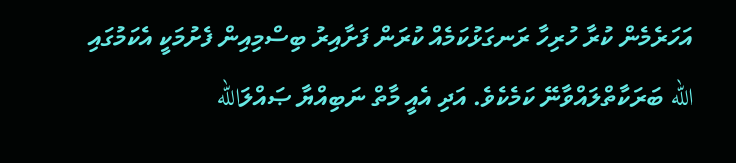އަހަރެމެން ކުރާ ހުރިހާ ރަނގަޅުކަމެއް ކުރަން ފަށާއިރު ބިސްމިއިން ފެށުމަކީ އެކަމުގައި الله ބަރަކާތްލައްވާނޭ ކަމެކެވެ. އަދި އެއީ މާތް ނަބިއްޔާ ޞައްލަالله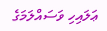ޢަލައިހި ވަސައްލަމަގެ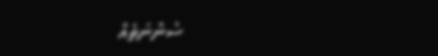ސުންނަތެއް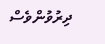ދިރުވުންވެސް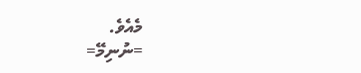މެއެވެ.
=ނުނިމޭ=